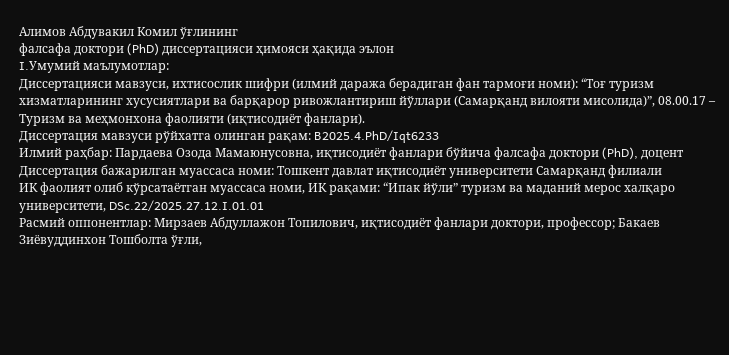Алимов Абдувакил Комил ўғлининг
фалсафа доктори (PhD) диссертацияси ҳимояси ҳақида эълон
I.Умумий маълумотлар:
Диссертацияси мавзуси, ихтисослик шифри (илмий даража берадиган фан тармоғи номи): “Тоғ туризм хизматларининг хусусиятлари ва барқарор ривожлантириш йўллари (Самарқанд вилояти мисолида)”, 08.00.17 – Туризм ва меҳмонхона фаолияти (иқтисодиёт фанлари).
Диссертация мавзуси рўйхатга олинган рақам: B2025.4.PhD/Iqt6233
Илмий раҳбар: Пардаева Озода Мамаюнусовна, иқтисодиёт фанлари бўйича фалсафа доктори (PhD), доцент
Диссертация бажарилган муассаса номи: Тошкент давлат иқтисодиёт университети Самарқанд филиали
ИК фаолият олиб кўрсатаётган муассаса номи, ИК рақами: “Ипак йўли” туризм ва маданий мерос халқаро университети, DSc.22/2025.27.12.I.01.01
Расмий оппонентлар: Мирзаев Абдуллажон Топилович, иқтисодиёт фанлари доктори, профессор; Бакаев Зиёвуддинхон Тошболта ўғли,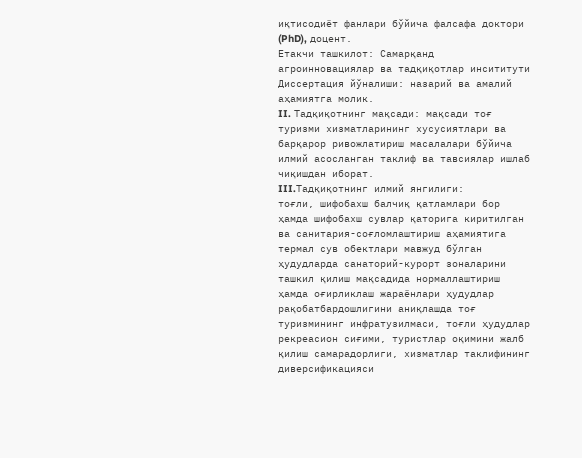иқтисодиёт фанлари бўйича фалсафа доктори (PhD), доцент.
Етакчи ташкилот: Самарқанд агроинновациялар ва тадқиқотлар инсититути
Диссертация йўналиши: назарий ва амалий аҳамиятга молик.
II. Тадқиқотнинг мақсади: мақсади тоғ туризми хизматларининг хусусиятлари ва барқарор ривожлатириш масалалари бўйича илмий асосланган таклиф ва тавсиялар ишлаб чиқишдан иборат.
III.Тадқиқотнинг илмий янгилиги:
тоғли, шифобахш балчиқ қатламлари бор ҳамда шифобахш сувлар қаторига киритилган ва санитария-соғломлаштириш аҳамиятига термал сув обектлари мавжуд бўлган ҳудудларда санаторий-курорт зоналарини ташкил қилиш мақсадида нормаллаштириш ҳамда оғирликлаш жараёнлари ҳудудлар рақобатбардошлигини аниқлашда тоғ туризмининг инфратузилмаси, тоғли ҳудудлар рекреасион сиғими, туристлар оқимини жалб қилиш самарадорлиги, хизматлар таклифининг диверсификацияси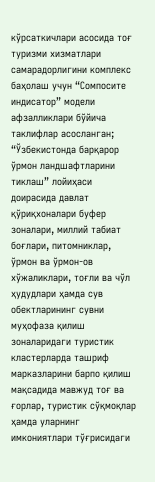кўрсаткичлари асосида тоғ туризми хизматлари самарадорлигини комплекс баҳолаш учун “Сомпосите индиcатор” модели афзалликлари бўйича таклифлар асосланган;
“Ўзбекистонда барқарор ўрмон ландшафтларини тиклаш” лойиҳаси доирасида давлат қўриқхоналари буфер зоналари, миллий табиат боғлари, питомниклар, ўрмон ва ўрмон-ов хўжаликлари, тоғли ва чўл ҳудудлари ҳамда сув обектларининг сувни муҳофаза қилиш зоналаридаги туристик кластерларда ташриф марказларини барпо қилиш мақсадида мавжуд тоғ ва ғорлар, туристик сўқмоқлар ҳамда уларнинг имкониятлари тўғрисидаги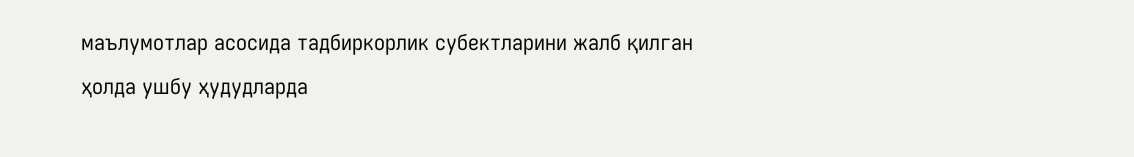маълумотлар асосида тадбиркорлик субектларини жалб қилган ҳолда ушбу ҳудудларда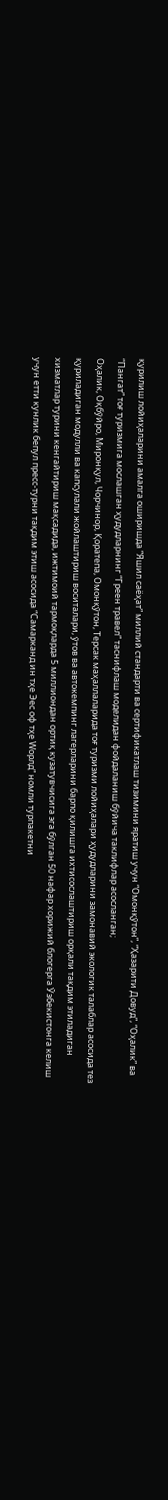қурилиш лойиҳаларини амалга оширишда “Яшил саёҳат” миллий стандарти ва сертификатлаш тизимини яратиш учун “Омонқўтон”, “Ҳазарити Довуд”, “Оҳалик” ва “Пангат” тоғ туризмига мослашган ҳудудларнинг “Греен травел” таснифлаш моделидан фойдаланиш бўйича таклифлар асосланган;
Оҳалик, Оқбўйро, Миронқул, Чорчинор, Қоратепа, Омонқўтон, Терсак маҳаллаларида тоғ туризми лойиҳалари ҳудудларини замонавий экологик талаблар асосида тез қуриладиган модулли ва капсулали жойлаштириш воситалари, ўтов ва автокемпинг лагерларини барпо қилишга ихтисослаштириш орқали тақдим этиладиган хизматлар турини кенгайтириш мақсадида, ижтимоий тармоқларда 5 миллиондан ортиқ кузатувчисига эга бўлган 50 нафар хорижий блогерга Ўзбекистонга келиш учун етти кунлик бепул пресс-турни тақдим этиш асосида “Самарканд ин тҳе Эес оф тҳе Wорлд” номли турпакетни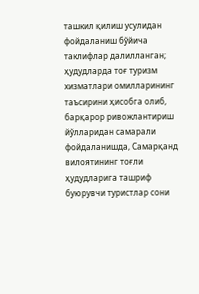ташкил қилиш усулидан фойдаланиш бўйича таклифлар далилланган;
ҳудудларда тоғ туризм хизматлари омилларининг таъсирини ҳисобга олиб, барқарор ривожлантириш йўлларидан самарали фойдаланишда, Самарқанд вилоятининг тоғли ҳудудларига ташриф буюрувчи туристлар сони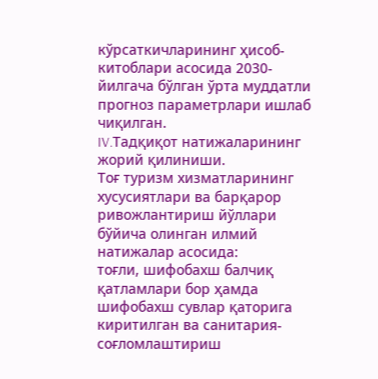кўрсаткичларининг ҳисоб-китоблари асосида 2030-йилгача бўлган ўрта муддатли прогноз параметрлари ишлаб чиқилган.
IV.Тадқиқот натижаларининг жорий қилиниши.
Тоғ туризм хизматларининг хусусиятлари ва барқарор ривожлантириш йўллари бўйича олинган илмий натижалар асосида:
тоғли, шифобахш балчиқ қатламлари бор ҳамда шифобахш сувлар қаторига киритилган ва санитария-соғломлаштириш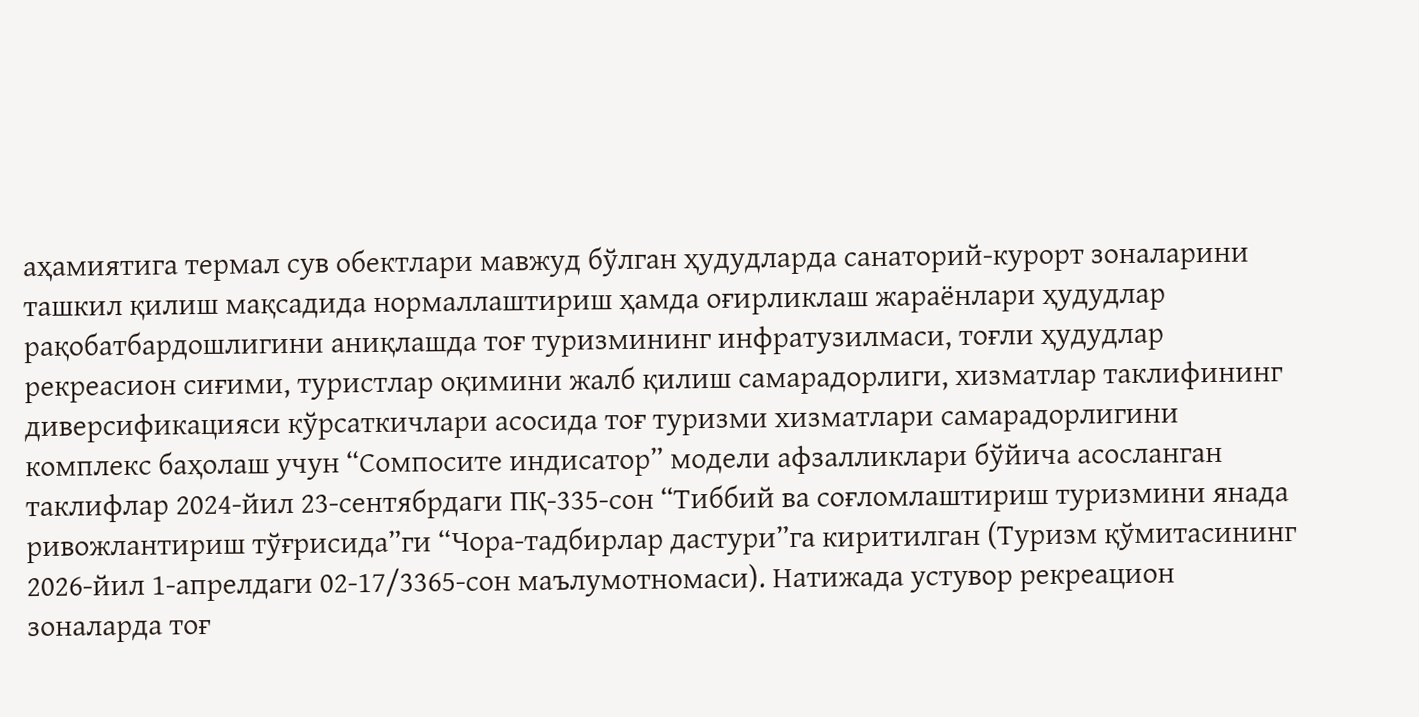аҳамиятига термал сув обектлари мавжуд бўлган ҳудудларда санаторий-курорт зоналарини ташкил қилиш мақсадида нормаллаштириш ҳамда оғирликлаш жараёнлари ҳудудлар рақобатбардошлигини аниқлашда тоғ туризмининг инфратузилмаси, тоғли ҳудудлар рекреасион сиғими, туристлар оқимини жалб қилиш самарадорлиги, хизматлар таклифининг диверсификацияси кўрсаткичлари асосида тоғ туризми хизматлари самарадорлигини комплекс баҳолаш учун “Сомпосите индиcатор” модели афзалликлари бўйича асосланган таклифлар 2024-йил 23-сентябрдаги ПҚ-335-сон “Тиббий ва соғломлаштириш туризмини янада ривожлантириш тўғрисида”ги “Чора-тадбирлар дастури”га киритилган (Туризм қўмитасининг 2026-йил 1-апрелдаги 02-17/3365-сон маълумотномаси). Натижада устувор рекреацион зоналарда тоғ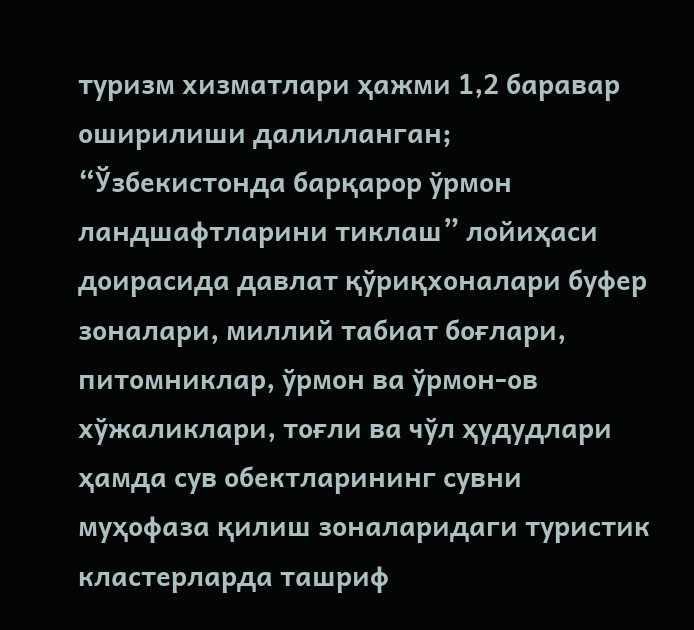туризм хизматлари ҳажми 1,2 баравар оширилиши далилланган;
“Ўзбекистонда барқарор ўрмон ландшафтларини тиклаш” лойиҳаси доирасида давлат қўриқхоналари буфер зоналари, миллий табиат боғлари, питомниклар, ўрмон ва ўрмон-ов хўжаликлари, тоғли ва чўл ҳудудлари ҳамда сув обектларининг сувни муҳофаза қилиш зоналаридаги туристик кластерларда ташриф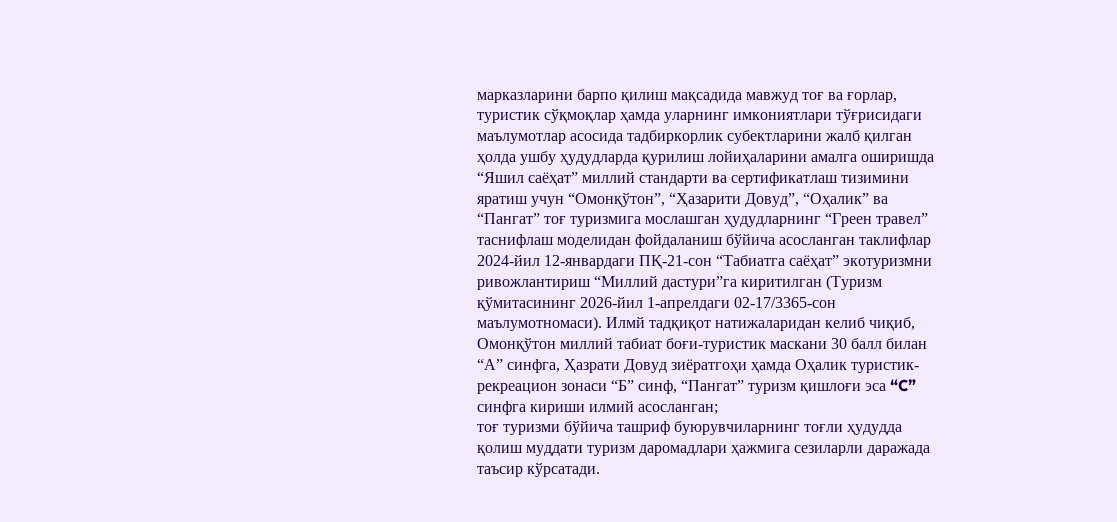марказларини барпо қилиш мақсадида мавжуд тоғ ва ғорлар, туристик сўқмоқлар ҳамда уларнинг имкониятлари тўғрисидаги маълумотлар асосида тадбиркорлик субектларини жалб қилган ҳолда ушбу ҳудудларда қурилиш лойиҳаларини амалга оширишда “Яшил саёҳат” миллий стандарти ва сертификатлаш тизимини яратиш учун “Омонқўтон”, “Ҳазарити Довуд”, “Оҳалик” ва “Пангат” тоғ туризмига мослашган ҳудудларнинг “Греен травел” таснифлаш моделидан фойдаланиш бўйича асосланган таклифлар 2024-йил 12-январдаги ПҚ-21-сон “Табиатга саёҳат” экотуризмни ривожлантириш “Миллий дастури”га киритилган (Туризм қўмитасининг 2026-йил 1-апрелдаги 02-17/3365-сон маълумотномаси). Илмй тадқиқот натижаларидан келиб чиқиб, Омонқўтон миллий табиат боғи-туристик маскани 30 балл билан “А” синфга, Ҳазрати Довуд зиёратгоҳи ҳамда Оҳалик туристик-рекреацион зонаси “Б” синф, “Пангат” туризм қишлоғи эса “C” синфга кириши илмий асосланган;
тоғ туризми бўйича ташриф буюрувчиларнинг тоғли ҳудудда қолиш муддати туризм даромадлари ҳажмига сезиларли даражада таъсир кўрсатади.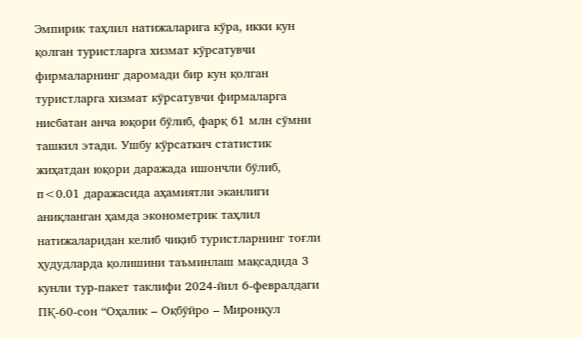Эмпирик таҳлил натижаларига кўра, икки кун қолган туристларга хизмат кўрсатувчи фирмаларнинг даромади бир кун қолган туристларга хизмат кўрсатувчи фирмаларга нисбатан анча юқори бўлиб, фарқ 61 млн сўмни ташкил этади. Ушбу кўрсаткич статистик жиҳатдан юқори даражада ишончли бўлиб, п<0.01 даражасида аҳамиятли эканлиги аниқланган ҳамда эконометрик таҳлил натижаларидан келиб чиқиб туристларнинг тоғли ҳудудларда қолишини таъминлаш мақсадида 3 кунли тур-пакет таклифи 2024-йил 6-февралдаги ПҚ-60-сон “Оҳалик – Оқбўйро – Миронқул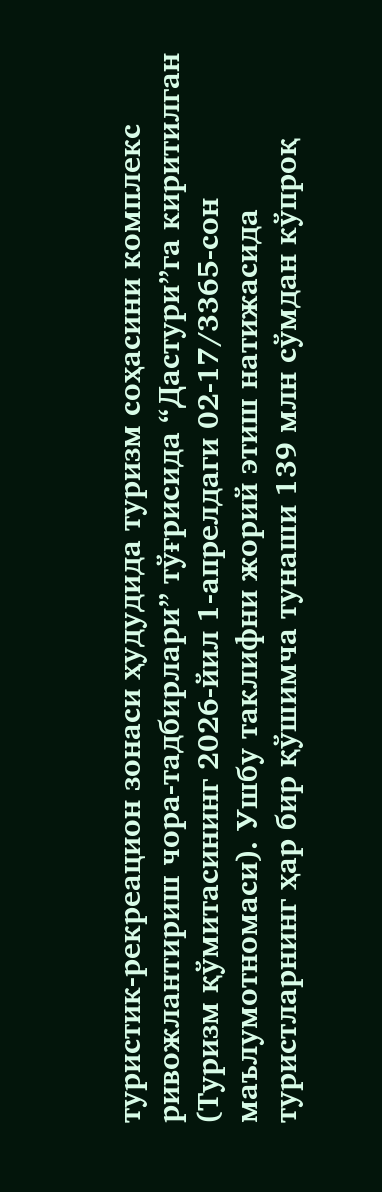туристик-рекреацион зонаси ҳудудида туризм соҳасини комплекс ривожлантириш чора-тадбирлари” тўғрисида “Дастури”га киритилган (Туризм қўмитасининг 2026-йил 1-апрелдаги 02-17/3365-сон маълумотномаси). Ушбу таклифни жорий этиш натижасида туристларнинг ҳар бир қўшимча тунаши 139 млн сўмдан кўпроқ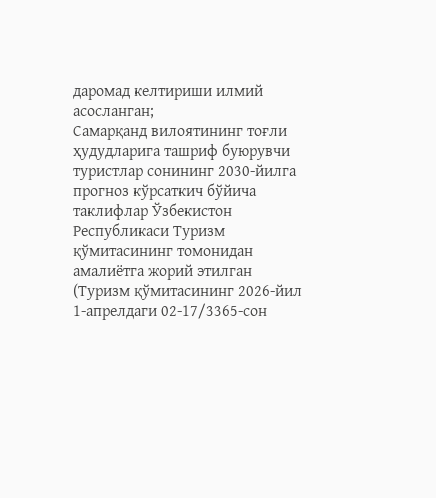даромад келтириши илмий асосланган;
Самарқанд вилоятининг тоғли ҳудудларига ташриф буюрувчи туристлар сонининг 2030-йилга прогноз кўрсаткич бўйича таклифлар Ўзбекистон Республикаси Туризм қўмитасининг томонидан амалиётга жорий этилган (Туризм қўмитасининг 2026-йил 1-апрелдаги 02-17/3365-сон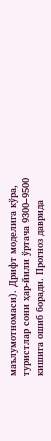маълумотномаси). Дрифт моделига кўра, туристлар сони ҳар-йили ўртача 9300–9500 кишига ошиб боради. Прогноз даврида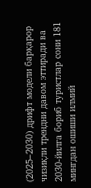(2025–2030) дрифт модели барқарор чизиқли трендни давом эттиради ва 2030-йилга бориб туристлар сони 181 мингдан ошиши илмий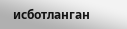исботланган